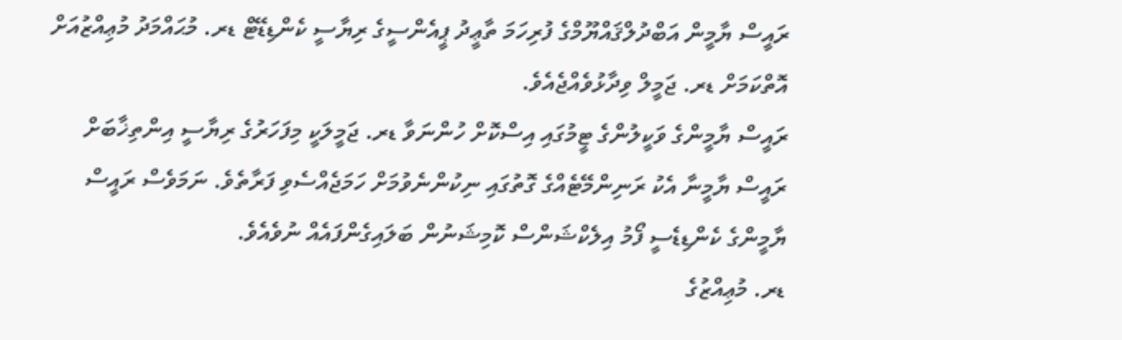ރައީސް ޔާމީން އަބްދުލްޤައްޔޫމްގެ ފުރިހަމަ ތާޢީދު ޕީއެންސީގެ ރިޔާސީ ކެންޑިޑޭޓް ޑރ. މުޙައްމަދު މުޢިއްޒުއަށް އޮތްކަމަށް ޑރ. ޖަމީލް ވިދާޅުވެއްޖެއެވެ.
ރައީސް ޔާމީންގެ ވަކީލުންގެ ޓީމުގައި އިސްކޮށް ހުންނަވާ ޑރ. ޖަމީލަކީ މިފަހަރުގެ ރިޔާސީ އިންތިޚާބަށް ރައީސް ޔާމީނާ އެކު ރަނިންމޭޓެއްގެ ގޮތުގައި ނިކުންނެވުމަށް ހަމަޖެއްސެވި ފަރާތެވެ. ނަމަވެސް ރައީސް ޔާމީންގެ ކެންޑިޑެސީ ފޯމު އިލެކްޝަންސް ކޮމިޝަނުން ބަލައިގެންފައެއް ނުވެއެވެ.
ޑރ. މުޢިއްޒުގެ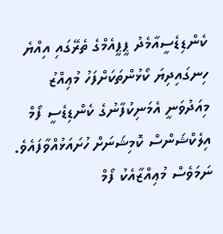ކެންޑިޑެސީއާމެދު ޕީޕީއެމްގެ ތެރޭގައި އިއްޔެ ހިނގައިދިޔަ ކޯޅުންތަކަށްފަހު މުޢިއްޒު މިއަދުވަނީ އެމަނިކުފާނުގެ ކެންޑިޑެސީ ފޯމް އިލެކްޝަންސް ކޮމިޝަނަށް ހުށައަޅުއްވާފައެވެ. ނަމަވެސް މުޢިއްޒާއެކު ފޯމް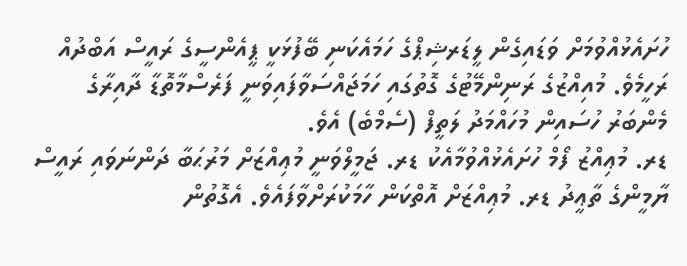ހުށައެޅުއްވުމަށް ވަޑައިގެން ލީޑަރޝިޕްގެ ހަމައެކަނި ބޭފުޅަކީ ޕީއެންސީގެ ރައީސް އަބްދުއް ރަހީމެވެ. މުއިއްޒުގެ ރަނިންމޭޓުގެ ގޮތުގައި ހަމަޖައްސަވާފައިވަނީ ފަރެސްމާތޮޑާ ދާއިރާގެ މެންބަރު ހުސައިން މުހައްމަދު ލަތީފް (ސެމްބެ) އެވެ.
ޑރ. މުޢިއްޒު ފޯމް ހުށައެޅުއްވުމާއެކު ޑރ. ޖަމީލްވަނީ މުޢިއްޒަށް މަރުޙަބާ ދަންނަވައި ރައީސް ޔާމީންގެ ތާޢީދު ޑރ. މުޢިއްޒަށް އޮތްކަން ހާމަކުރަށްވާފައެވެ. އެގޮތުން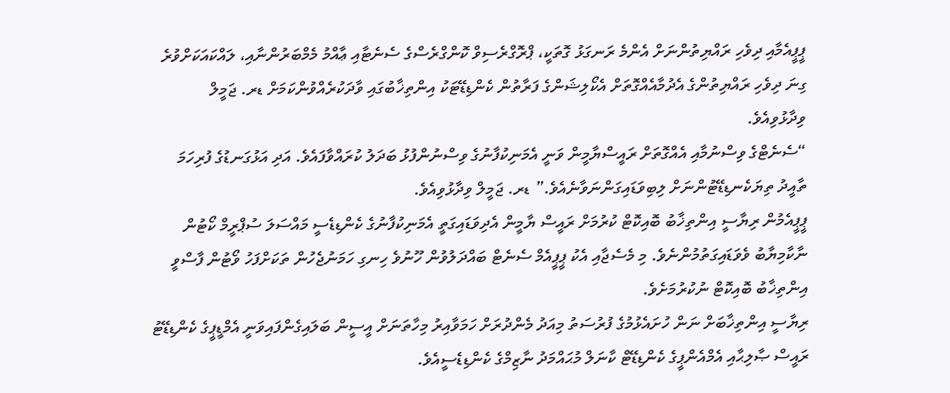ޕީޕީއެމާއި ދިވެހި ރައްޔިތުންނަށް އެންމެ ރަނގަޅު ގޮތަކީ، ޕްރޮގްރެސިވް ކޮންގްރެސްގެ ސެނެޓާއި ޢާއްމު މެމްބަރުންނާއި، ލައްކައަކަށްވުރެ ގިނަ ދިވެހި ރައްޔިތުންގެ އެދުމާއެއްގޮތަށް އެކޯލިޝަންގެ ފަރާތުން ކެންޑިޑޭޓަކު އިންތިޚާބުގައި ވާދަކުރެއްވުންކަމަށް ޑރ. ޖަމީލް ވިދާޅުވިއެވެ.
“ސެނެޓްގެ ވިސްނުމާއި އެއްގޮތަށް ރައީސްޔާމީން ވަނީ އެމަނިކުފާނުގެ ވިސްނުންފުޅު ބަދަލު ކުރައްވާފައެވެ. އަދި އަޅުގަނޑުގެ ފުރިހަމަ ތާއީދު ތިޔަކެނޑިޑޭޓުންނަށް ލިބިވަޑައިގަންނަވާނެއެވެ.” ޑރ. ޖަމީލް ވިދާޅުވިއެވެ.
ޕީޕީއެމުން ރިޔާސީ އިންތިޚާބު ބޮއިކޮޓް ކުރުމަށް ރައީސް ޔާމީން އެދިވަޑައިގަތީ އެމަނިކުފާނުގެ ކެންޑިޑެސީ މައްސަލަ ސުޕްރީމް ކޯޓުން ނާކާމިޔާބު ވެވަޑައިގަތުމުންނެވެ. މި މެސެޖާއި އެކު ޕީޕީއެމް ސެނެޓް ބައްދަލުވުން ހޫނުވެ ހިނގި ހަމަނުޖެހުން ތަކަށްފަހު ވޯޓުން ފާސްވީ އިންތިޚާބު ބޮއިކޮޓް ނުކުރުމަށެވެ.
ރިޔާސީ އިންތިޚާބަށް ނަން ހުށައެޅުމުގެ ފުރުސަތު މިއަދު މެންދުރަށް ހަމަވާއިރު މިހާތަނަށް އީސީން ބަލައިގެންފައިވަނީ އެމްޑީޕީގެ ކެންޑިޑޭޓު ރައީސް ޞާލިޙާއި އެމްއެންޕީގެ ކެންޑިޑޭޓް ކާނަލް މުޙައްމަދު ނާޒިމްގެ ކެންޑިޑެސީއެވެ.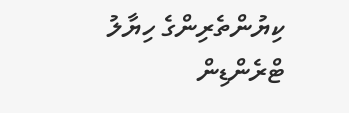ކިޔުންތެރިންގެ ހިޔާލު
ޓްރެންޑިން